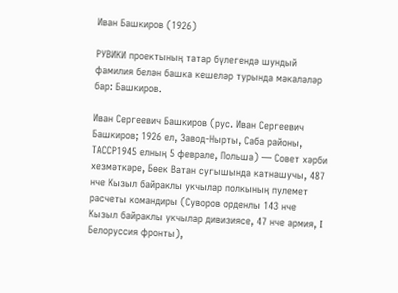Иван Башкиров (1926)

РУВИКИ проектының татар бүлегендә шундый фамилия белән башка кешеләр турында мәкаләләр бар: Башкиров.

Иван Сергеевич Башкиров (рус. Иван Сергеевич Башкиров; 1926 ел, Завод-Нырты, Саба районы, ТАССР1945 елның 5 феврале, Польша) — Совет хәрби хезмәткәре, Бөек Ватан сугышында катнашучы, 487 нче Кызыл байраклы укчылар полкының пулемет расчеты командиры (Суворов орденлы 143 нче Кызыл байраклы укчылар дивизиясе, 47 нче армия, I Белоруссия фронты),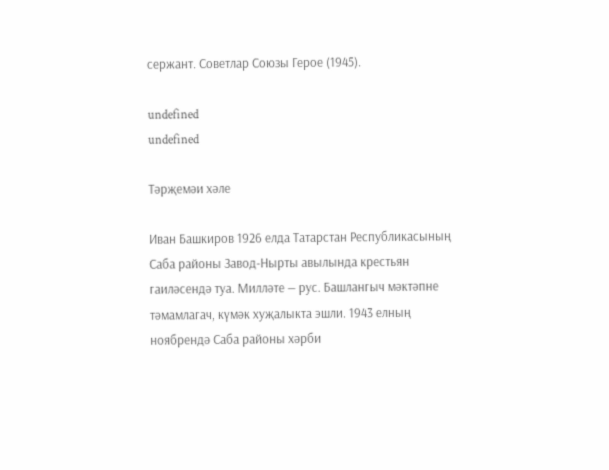сержант. Советлар Союзы Герое (1945).

undefined
undefined

Тәрҗемәи хәле

Иван Башкиров 1926 елда Татарстан Республикасының Саба районы Завод-Нырты авылында крестьян гаиләсендә туа. Милләте — рус. Башлангыч мәктәпне тәмамлагач, күмәк хуҗалыкта эшли. 1943 елның ноябрендә Саба районы хәрби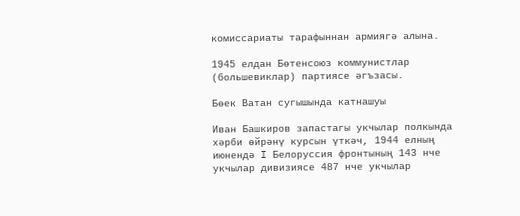комиссариаты тарафыннан армиягә алына.

1945 елдан Бөтенсоюз коммунистлар (большевиклар) партиясе әгъзасы.

Бөек Ватан сугышында катнашуы

Иван Башкиров запастагы укчылар полкында хәрби өйрәнү курсын үткәч, 1944 елның июнендә I Белоруссия фронтының 143 нче укчылар дивизиясе 487 нче укчылар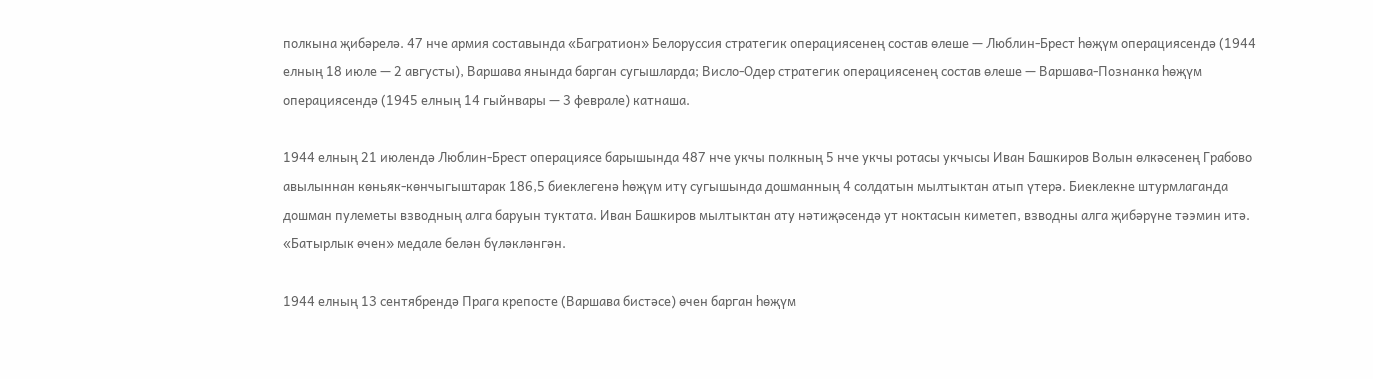полкына җибәрелә. 47 нче армия составында «Багратион» Белоруссия стратегик операциясенең состав өлеше — Люблин-Брест һөҗүм операциясендә (1944 елның 18 июле — 2 августы), Варшава янында барган сугышларда; Висло-Одер стратегик операциясенең состав өлеше — Варшава-Познанка һөҗүм операциясендә (1945 елның 14 гыйнвары — 3 феврале) катнаша.

1944 елның 21 июлендә Люблин-Брест операциясе барышында 487 нче укчы полкның 5 нче укчы ротасы укчысы Иван Башкиров Волын өлкәсенең Грабово авылыннан көньяк-көнчыгыштарак 186,5 биеклегенә һөҗүм итү сугышында дошманның 4 солдатын мылтыктан атып үтерә. Биеклекне штурмлаганда дошман пулеметы взводның алга баруын туктата. Иван Башкиров мылтыктан ату нәтиҗәсендә ут ноктасын киметеп, взводны алга җибәрүне тәэмин итә. «Батырлык өчен» медале белән бүләкләнгән.

1944 елның 13 сентябрендә Прага крепосте (Варшава бистәсе) өчен барган һөҗүм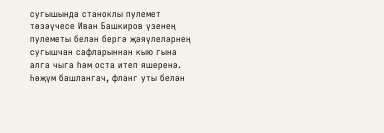сугышында станоклы пулемет төзәүчесе Иван Башкиров үзенең пулеметы белән бергә җәяүлеләрнең сугышчан сафларыннан кыю гына алга чыга һәм оста итеп яшеренә. Һөҗүм башлангач, фланг уты белән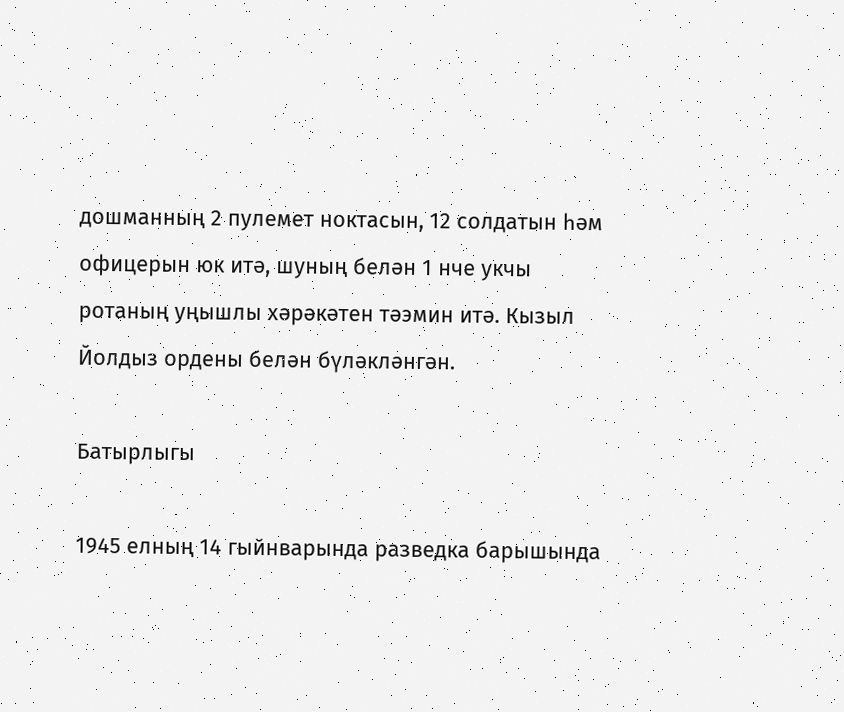дошманның 2 пулемет ноктасын, 12 солдатын һәм офицерын юк итә, шуның белән 1 нче укчы ротаның уңышлы хәрәкәтен тәэмин итә. Кызыл Йолдыз ордены белән бүләкләнгән.

Батырлыгы

1945 елның 14 гыйнварында разведка барышында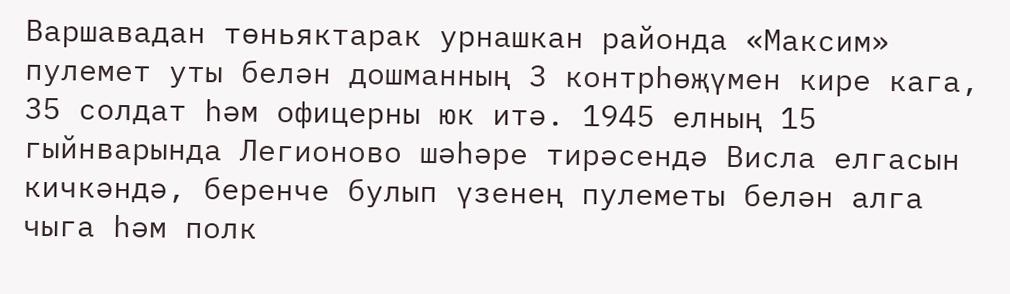Варшавадан төньяктарак урнашкан районда «Максим» пулемет уты белән дошманның 3 контрһөҗүмен кире кага, 35 солдат һәм офицерны юк итә. 1945 елның 15 гыйнварында Легионово шәһәре тирәсендә Висла елгасын кичкәндә, беренче булып үзенең пулеметы белән алга чыга һәм полк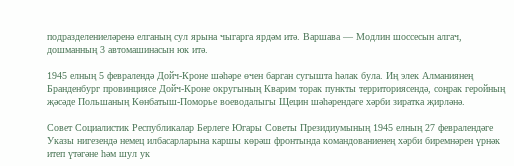подразделениеләренә елганың сул ярына чыгарга ярдәм итә. Варшава — Модлин шоссесын алгач, дошманның 3 автомашинасын юк итә.

1945 елның 5 февралендә Дойч-Кроне шәһәре өчен барган сугышта һәлак була. Иң элек Алманиянең Бранденбург провинциясе Дойч-Кроне округының Кварим торак пункты территориясендә, соңрак геройның җәсәде Польшаның Көнбатыш-Поморье воеводалыгы Щецин шәһәрендәге хәрби зиратка җирләнә.

Совет Социалистик Республикалар Берлеге Югары Советы Президиумының 1945 елның 27 февралендәге Указы нигезендә немец илбасарларына каршы көрәш фронтында командованиенең хәрби биремнәрен үрнәк итеп үтәгәне һәм шул ук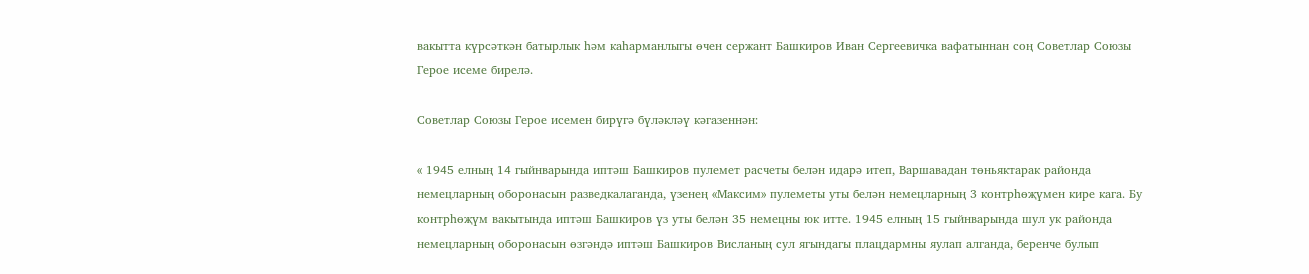вакытта күрсәткән батырлык һәм каһарманлыгы өчен сержант Башкиров Иван Сергеевичка вафатыннан соң Советлар Союзы Герое исеме бирелә.

Советлар Союзы Герое исемен бирүгә бүләкләү кәгазеннән:

« 1945 елның 14 гыйнварында иптәш Башкиров пулемет расчеты белән идарә итеп, Варшавадан төньяктарак районда немецларның оборонасын разведкалаганда, үзенең «Максим» пулеметы уты белән немецларның 3 контрһөҗүмен кире кага. Бу контрһөҗүм вакытында иптәш Башкиров үз уты белән 35 немецны юк итте. 1945 елның 15 гыйнварында шул ук районда немецларның оборонасын өзгәндә иптәш Башкиров Висланың сул ягындагы плацдармны яулап алганда, беренче булып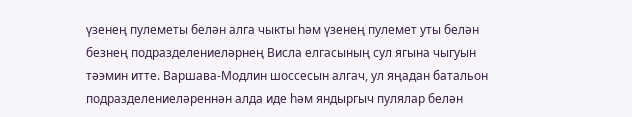үзенең пулеметы белән алга чыкты һәм үзенең пулемет уты белән безнең подразделениеләрнең Висла елгасының сул ягына чыгуын тәэмин итте. Варшава-Модлин шоссесын алгач, ул яңадан батальон подразделениеләреннән алда иде һәм яндыргыч пулялар белән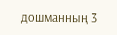дошманның 3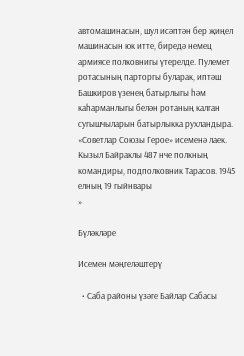автомашинасын, шул исәптән бер җиңел машинасын юк итте, биредә немец армиясе полковнигы үтерелде. Пулемет ротасының парторгы буларак, иптәш Башкиров үзенең батырлыгы һәм каһарманлыгы белән ротаның калган сугышчыларын батырлыкка рухландыра. «Советлар Союзы Герое» исеменә лаек.
Кызыл Байраклы 487 нче полкның командиры, подполковник Тарасов. 1945 елның 19 гыйнвары
»

Бүләкләре

Исемен мәңгеләштерү

  • Саба районы үзәге Байлар Сабасы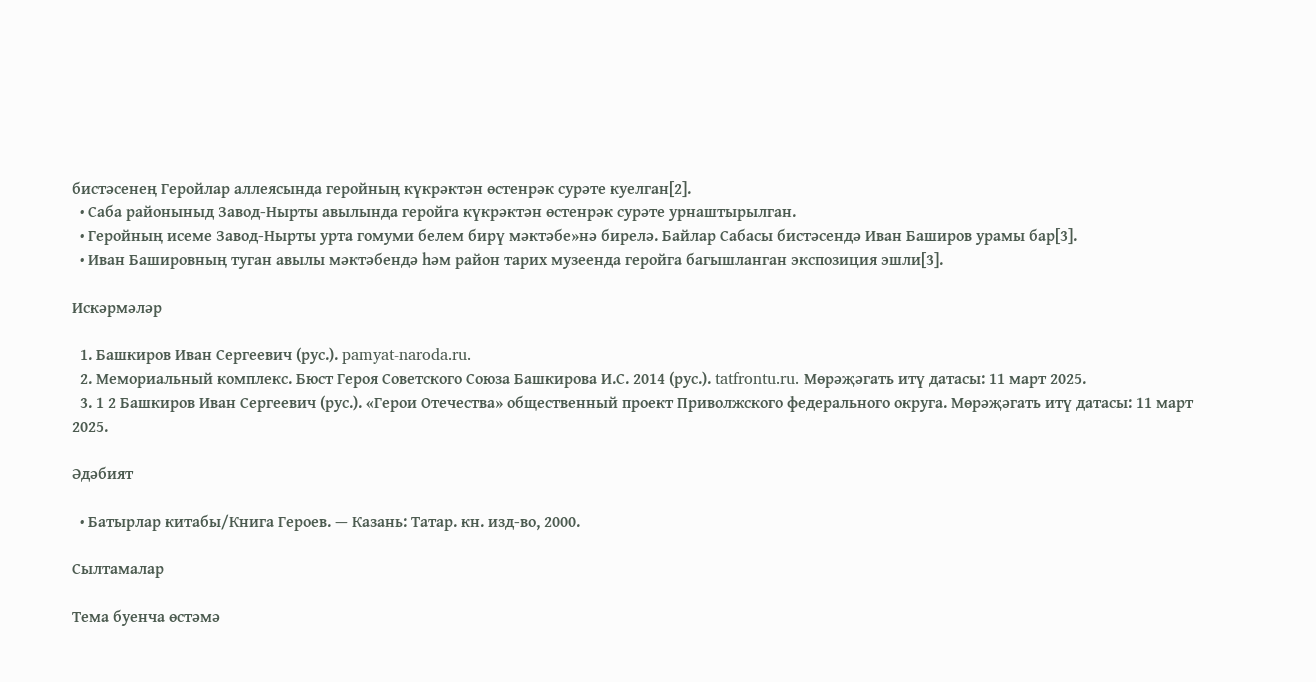бистәсенең Геройлар аллеясында геройның күкрәктән өстенрәк сурәте куелган[2].
  • Саба районыныд Завод-Нырты авылында геройга күкрәктән өстенрәк сурәте урнаштырылган.
  • Геройның исеме Завод-Нырты урта гомуми белем бирү мәктәбе»нә бирелә. Байлар Сабасы бистәсендә Иван Баширов урамы бар[3].
  • Иван Башировның туган авылы мәктәбендә һәм район тарих музеенда геройга багышланган экспозиция эшли[3].

Искәрмәләр

  1. Башкиров Иван Сергеевич (рус.). pamyat-naroda.ru.
  2. Мемориальный комплекс. Бюст Героя Советского Союза Башкирова И.С. 2014 (рус.). tatfrontu.ru. Мөрәҗәгать итү датасы: 11 март 2025.
  3. 1 2 Башкиров Иван Сергеевич (рус.). «Герои Отечества» общественный проект Приволжского федерального округа. Мөрәҗәгать итү датасы: 11 март 2025.

Әдәбият

  • Батырлар китабы/Книга Героев. — Казань: Татар. кн. изд-во, 2000.

Сылтамалар

Тема буенча өстәмә